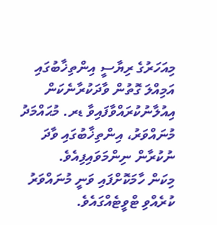މިއަހަރުގެ ރިޔާސީ އިންތިޚާބުގައި އަމިއްލަ ގޮތުން ވާދަކުރާނެކަން އިއުލާނުކުރައްވާފައިވާ ޑރ. މުޙައްމަދު މުނައްވަރު، އިންތިޚާބުގައި ވާދަ ނުކުރާން ނިންމަވައިފިއެވެ.
މިކަން ހާމަކޮށްފައި ވަނީ މުނައްވަރު ކުރެއްވި ޓްވީޓެއްގައެވެ.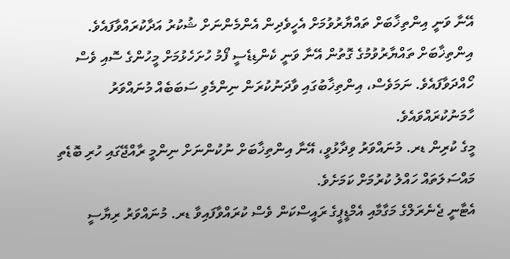އޭނާ ވަނީ އިންތިޚާބަށް ތައްޔާރުވުމަށް އެހީވެދިން އެންމެންނަށް ޝުކުރު އަދާކުރައްވާފައެވެ.
އިންތިޚާބަށް ތައްޔާރުވުމުގެ ގޮތުން އޭނާ ވަނީ ކެންޑިޑެސީ ފޯމު ހުށަހެޅުމަށް މީހުންގެ ސޮއި ވެސް ހޯއްދަވާފައެވެ. ނަމަވެސް، އިންތިޚާބުގައި ވާދަނުކުރަން ނިންމެވި ސަބަބެއް މުނައްވަރު ހާމަނުކުރައްވައެވެ.
މީގެ ކުރިން ޑރ. މުނައްވަރު ވިދާޅުވީ، އޭނާ އިންތިޚާބަށް ނުކުންނަށް ނިންމީ ރާއްޖޭގައި ހުރި ބޮޑެތި މައްސަލަތައް ހައްލު ކުރުމަށް ކަމަށެވެ.
އެޓާނީ ޖެނެރަލްގެ މަގާމާއި އެމްޑީޕީގެ ރައީސްކަން ވެސް ކުރައްވާފައިވާ ޑރ. މުނައްވަރު ރިޔާސީ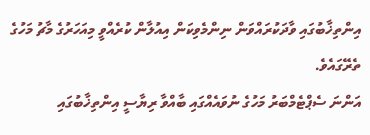އިންތިޚާބުގައި ވާދަކުރައްވަން ނިންމެވިކަން އިއުލާން ކުރެއްވީ މިއަހަރުގެ މާޗު މަހުގެ ތެރޭގައެވެ.
އަންނަ ސެޕްޓެމްބަރު މަހުގެ ނުވައެއްގައި ބާއްވާ ރިޔާސީ އިންތިޚާބުގައި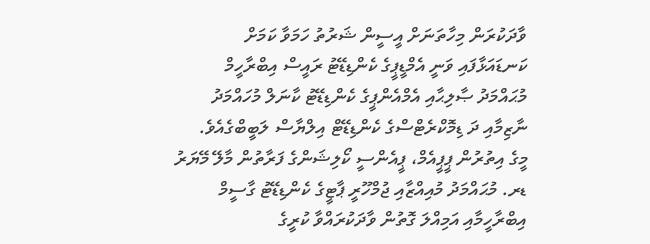ވާދަކުރަން މިހާތަނަށް އީސީން ޝަރުތު ހަމަވާ ކަމަށް ކަނޑައަޅާފައި ވަނީ އެމްޑީޕީގެ ކެންޑިޑޭޓު ރައީސް އިބްރާހީމް މުޙައްމަދު ޞާލިޙާއި އެމްއެންޕީގެ ކެންޑިޑޭޓު ކާނަލް މުހައްމަދު ނާޒިމާއި ދަ ޑިމޮކްރެޓްސްގެ ކެންޑިޑޭޓް އިލްޔާސް ލަބީބްގެއެވެ.
މީގެ އިތުރުން ޕީޕީއެމް، ޕީއެންސީ ކޯލިޝަންގެ ފަރާތުން މާލޭ މޭޔަރު ޑރ. މުޙައްމަދު މުއިއްޒާއި ޖުމްހޫރީ ޕާޓީގެ ކެންޑިޑޭޓު ގާސީމް އިބްރާހީމާއި އަމިއްލަ ގޮތުން ވާދަކުރައްވާ ކުރީގެ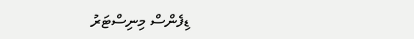ޑިފެންސް މިނިސްޓަރު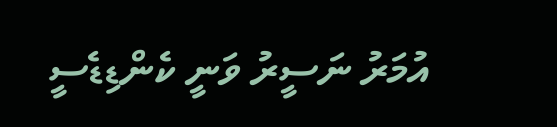އުމަރު ނަސީރު ވަނީ ކެންޑިޑެސީ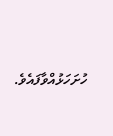ހުށަހަޅުއްވާފައެވެ.